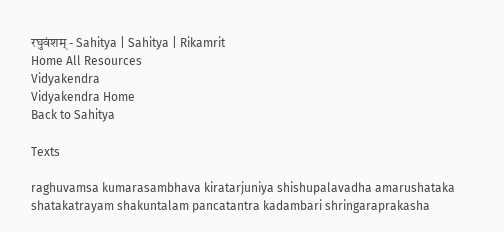रघुवंशम् - Sahitya | Sahitya | Rikamrit
Home All Resources
Vidyakendra
Vidyakendra Home
Back to Sahitya

Texts

raghuvamsa kumarasambhava kiratarjuniya shishupalavadha amarushataka shatakatrayam shakuntalam pancatantra kadambari shringaraprakasha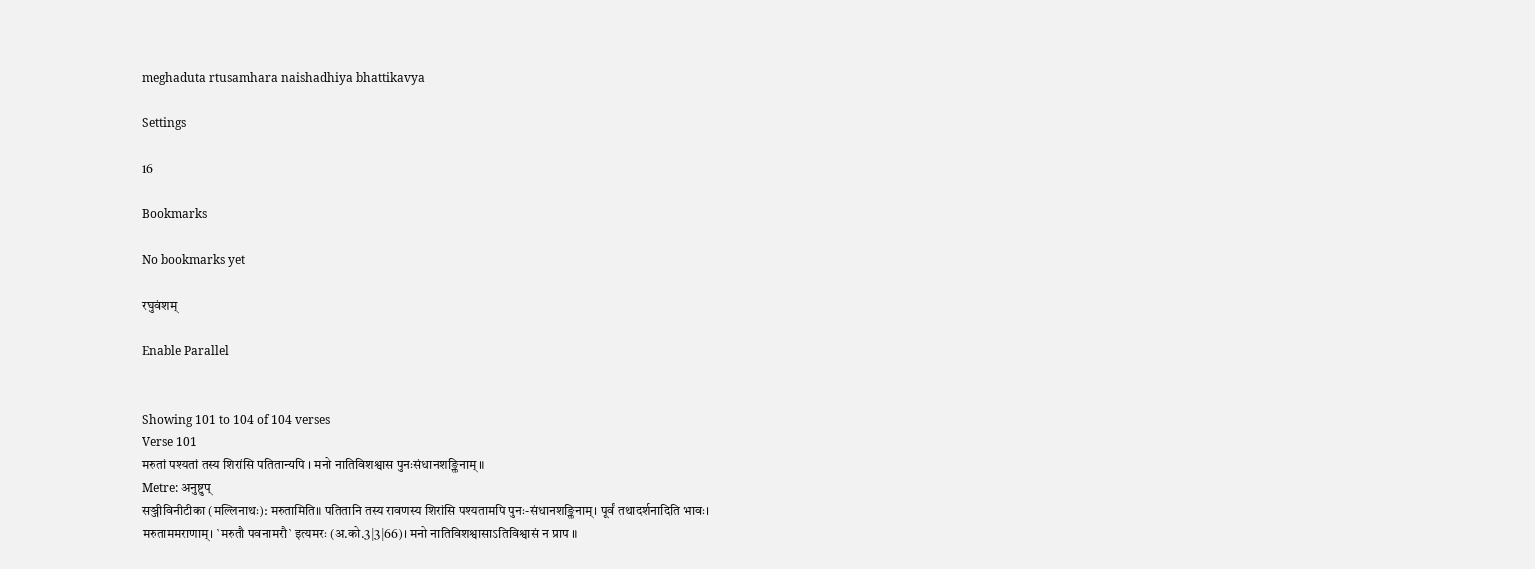meghaduta rtusamhara naishadhiya bhattikavya

Settings

16

Bookmarks

No bookmarks yet

रघुवंशम्

Enable Parallel


Showing 101 to 104 of 104 verses
Verse 101
मरुतां पश्यतां तस्य शिरांसि पतितान्यपि । मनो नातिविशश्वास पुनःसंधानशङ्क्तिनाम् ॥
Metre: अनुष्टुप्
सञ्जीविनीटीका (मल्लिनाथः): मरुतामिति॥ पतितानि तस्य रावणस्य शिरांसि पश्यतामपि पुनः-संधानशङ्क्तिनाम्। पूर्वं तथादर्शनादिति भावः। मरुताममराणाम्। `मरुतौ पवनामरौ` इत्यमरः (अ.को.3|3|66)। मनो नातिविशश्वासाऽतिविश्वासं न प्राप ॥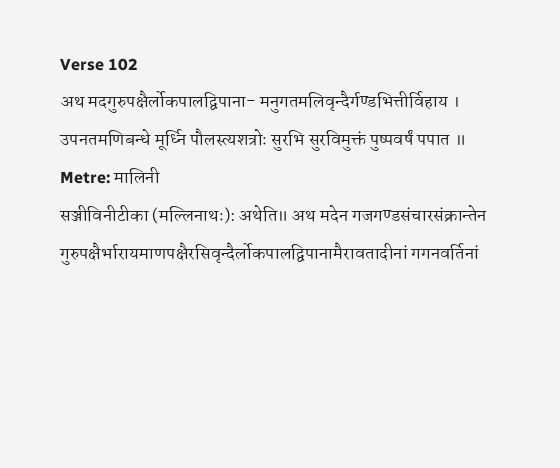Verse 102
अथ मदगुरुपक्षैर्लोकपालद्विपाना- मनुगतमलिवृन्दैर्गण्डभित्तीर्विहाय । उपनतमणिबन्धे मूर्ध्नि पौलस्त्यशत्रोः सुरभि सुरविमुक्तं पुष्पवर्षं पपात ॥
Metre: मालिनी
सञ्जीविनीटीका (मल्लिनाथः): अथेति॥ अथ मदेन गजगण्डसंचारसंक्रान्तेन गुरुपक्षैर्भारायमाणपक्षैरसिवृन्दैर्लोकपालद्विपानामैरावतादीनां गगनवर्तिनां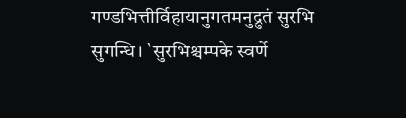गण्डभित्तीर्विहायानुगतमनुद्रुतं सुरभि सुगन्धि। `सुरभिश्चम्पके स्वर्णे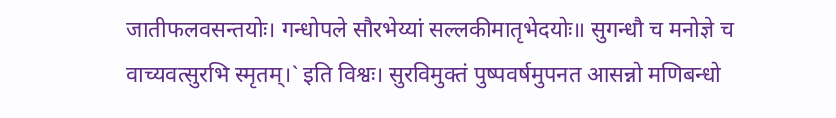जातीफलवसन्तयोः। गन्धोपले सौरभेय्यां सल्लकीमातृभेदयोः॥ सुगन्धौ च मनोज्ञे च वाच्यवत्सुरभि स्मृतम्।` इति विश्वः। सुरविमुक्तं पुष्पवर्षमुपनत आसन्नो मणिबन्धो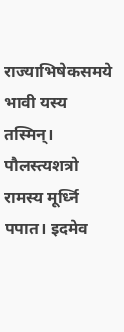राज्याभिषेकसमये भावी यस्य तस्मिन्। पौलस्त्यशत्रो रामस्य मूर्ध्नि पपात। इदमेव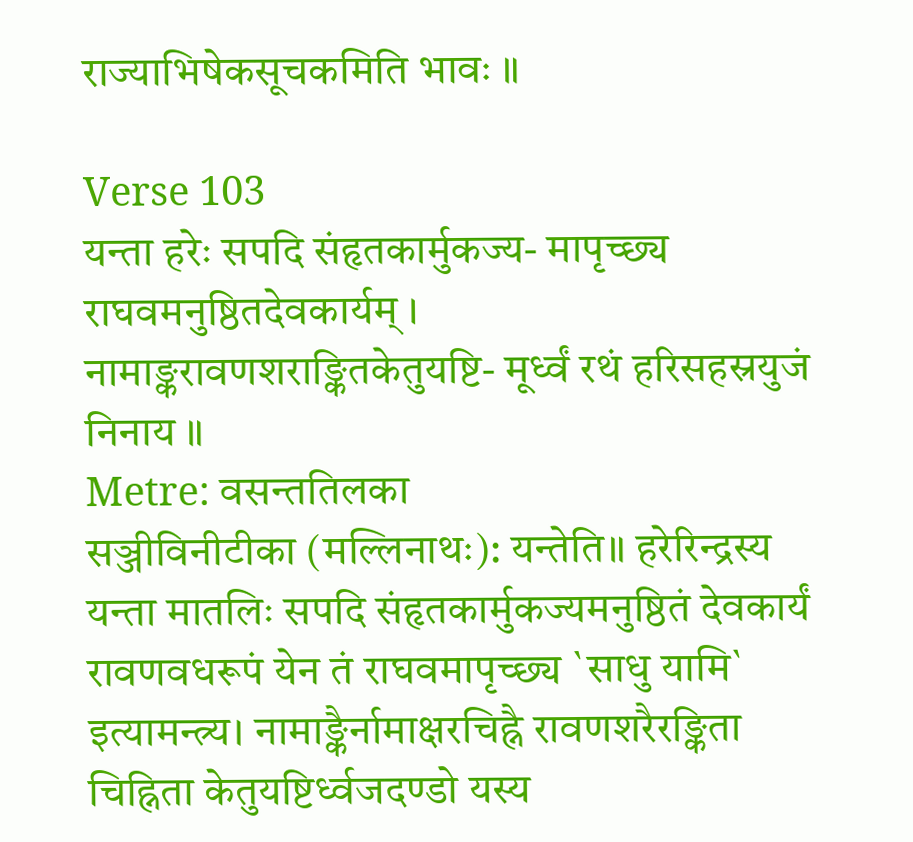राज्याभिषेकसूचकमिति भावः ॥

Verse 103
यन्ता हरेः सपदि संहृतकार्मुकज्य- मापृच्छ्य राघवमनुष्ठितदेवकार्यम् । नामाङ्करावणशराङ्कितकेतुयष्टि- मूर्ध्वं रथं हरिसहस्रयुजं निनाय ॥
Metre: वसन्ततिलका
सञ्जीविनीटीका (मल्लिनाथः): यन्तेति॥ हरेरिन्द्रस्य यन्ता मातलिः सपदि संहृतकार्मुकज्यमनुष्ठितं देवकार्यं रावणवधरूपं येन तं राघवमापृच्छ्य `साधु यामि` इत्यामन्त्र्य। नामाङ्कैर्नामाक्षरचिह्नै रावणशरैरङ्किता चिह्निता केतुयष्टिर्ध्वजदण्डो यस्य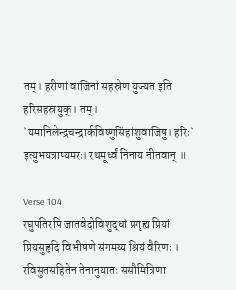तम्। हरीणां वाजिनां सहस्रेण युज्यत इति हरिसहस्रयुक्। तम्। `यमानिलेन्द्रचन्द्रार्कविष्णुसिंहांशुवाजिषु। हरिः` इत्युभयत्राप्यमरः। रथमूर्ध्वं निनाय नीतवान् ॥

Verse 104
रघुपतिरपि जातवेदोविशुद्धां प्रगृह्य प्रियां प्रियसुहृदि विभीषणे संगमय्य श्रियं वैरिणः । रविसुतसहितेन तेनानुयातः ससौमित्रिणा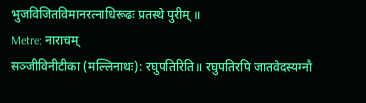भुजविजितविमानरत्नाधिरूढः प्रतस्थे पुरीम् ॥
Metre: नाराचम्
सञ्जीविनीटीका (मल्लिनाथः): रघुपतिरिति॥ रघुपतिरपि जातवेदस्यग्नौ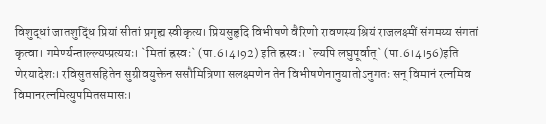विशुद्धां जातशुद्धिं प्रियां सीतां प्रगृह्य स्वीकृत्य। प्रियसुहृदि विभीषणे वैरिणो रावणस्य श्रियं राजलक्ष्मीं संगमय्य संगतां कृत्वा। गमेर्ण्यन्ताल्ल्यप्प्रत्ययः। `मितां ह्रस्वः` (पा.6।4।92) इति ह्रस्वः। `ल्यपि लघुपूर्वात्` (पा.6।4।56)इति णेरयादेशः। रविसुतसहितेन सुग्रीवयुक्तेन ससौमित्रिणा सलक्ष्मणेन तेन विभीषणेनानुयातोऽनुगतः सन् विमानं रत्नमिव विमानरत्नमित्युपमितसमासः।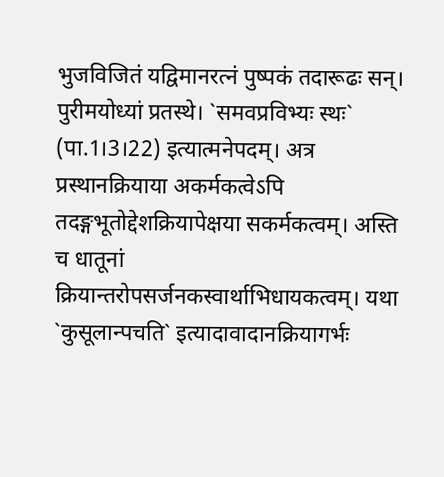भुजविजितं यद्विमानरत्नं पुष्पकं तदारूढः सन्। पुरीमयोध्यां प्रतस्थे। `समवप्रविभ्यः स्थः` (पा.1।3।22) इत्यात्मनेपदम्। अत्र प्रस्थानक्रियाया अकर्मकत्वेऽपि तदङ्गभूतोद्देशक्रियापेक्षया सकर्मकत्वम्। अस्ति च धातूनां क्रियान्तरोपसर्जनकस्वार्थाभिधायकत्वम्। यथा `कुसूलान्पचति` इत्यादावादानक्रियागर्भः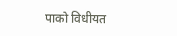पाको विधीयत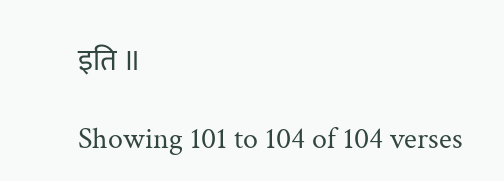इति ॥

Showing 101 to 104 of 104 verses